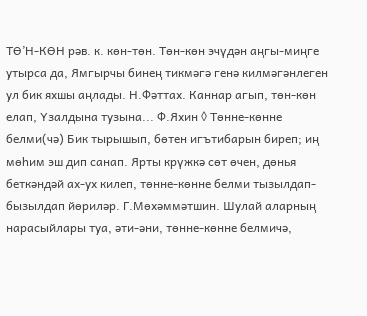ТӨ’Н-КӨН рәв. к. көн-төн. Төн-көн эчүдән аңгы-миңге утырса да, Ямгырчы бинең тикмәгә генә килмәгәнлеген ул бик яхшы аңлады. Н.Фәттах. Каннар агып, төн-көн елап, Үзалдына тузына... Ф.Яхин ◊ Төнне-көнне белми(чә) Бик тырышып, бөтен игътибарын биреп; иң мөһим эш дип санап. Ярты крүжкә сөт өчен, дөнья беткәндәй ах-ух килеп, төнне-көнне белми тызылдап-бызылдап йөриләр. Г.Мөхәммәтшин. Шулай аларның нарасыйлары туа, әти-әни, төнне-көнне белмичә,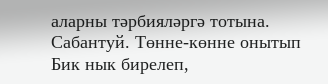аларны тәрбияләргә тотына. Сабантуй. Төнне-көнне онытып Бик нык бирелеп,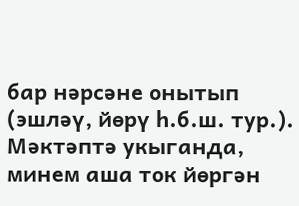бар нәрсәне онытып (эшләү, йөрү һ.б.ш. тур.). Мәктәптә укыганда, минем аша ток йөргән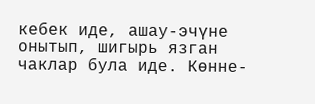кебек иде, ашау-эчүне онытып, шигырь язган чаклар була иде. Көнне-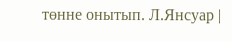төнне онытып. Л.Янсуар |